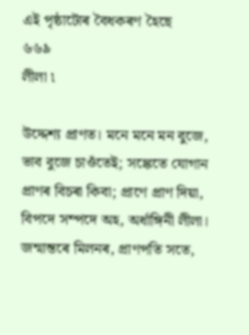এই পৃষ্ঠাটোৰ বৈধকৰণ হৈছে
৬৬৯
লীলা ৷

উদ্দেশ্য প্ৰাণত। মনে মনে মন বুজে,
ভাব বুজে চাওঁতেই; সঙ্কেতে যোগান
প্ৰাণৰ বিচৰা কিবা; প্ৰাণে প্ৰাণ দিয়া,
বিপদে সম্পদে অহ, অৰ্ধাঙ্গিনী লীলা।
জন্মান্তৰে মিলনৰ, প্ৰাণপতি সতে,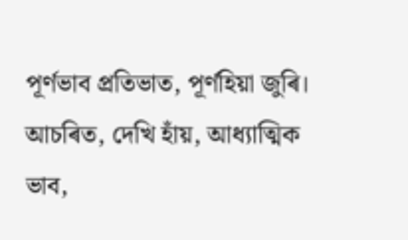পূৰ্ণভাব প্ৰতিভাত, পূৰ্ণহিয়া জুৰি।
আচৰিত, দেখি হাঁয়, আধ্যাত্মিক ভাব,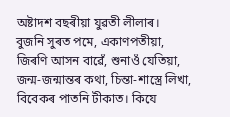অষ্টাদশ বছৰীয়া যুৱতী লীলাৰ।
বুজনি সুৰত পমে, একাণপতীয়া,
জিৰণি আসন বাৱেঁ, শুনাওঁ যেতিয়া,
জন্ম-জন্মান্তৰ কথা, চিন্তা-শাস্ত্ৰে লিখা,
বিবেকৰ পাতনি টীকাত। কিযে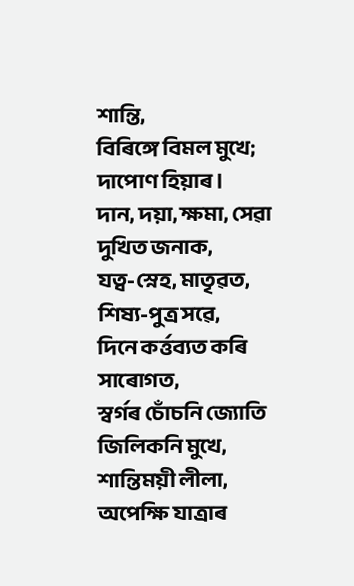শান্তি,
বিৰিঙ্গে বিমল মুখে; দাপোণ হিয়াৰ।
দান, দয়া, ক্ষমা, সেৱা দুখিত জনাক,
যত্ব-স্নেহ, মাতৃৱত, শিষ্য-পুত্ৰ সৱে,
দিনে কৰ্ত্তব্যত কৰি সাৰোগত,
স্বৰ্গৰ চোঁচনি জ্যোতি জিলিকনি মুখে,
শান্তিময়ী লীলা, অপেক্ষি যাত্ৰাৰ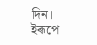দিন।
ইৰূপে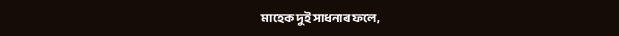মাহেক দুই সাধনাৰ ফলে,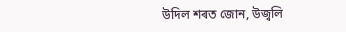উদিল শৰত জোন, উজ্বলি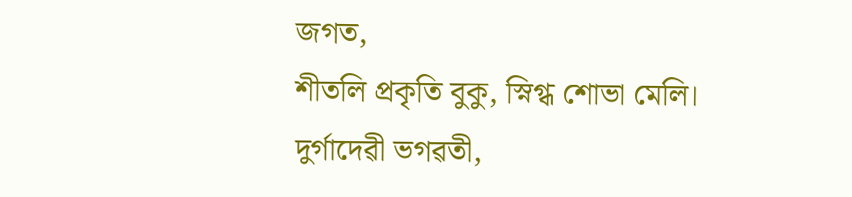জগত,
শীতলি প্ৰকৃতি বুকু, স্নিগ্ধ শোভা মেলি।
দুৰ্গাদেৱী ভগৱতী,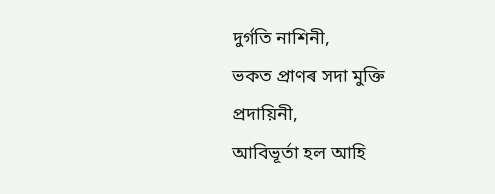দুৰ্গতি নাশিনী,
ভকত প্ৰাণৰ সদা মুক্তি প্ৰদায়িনী,
আবিভূৰ্তা হল আহি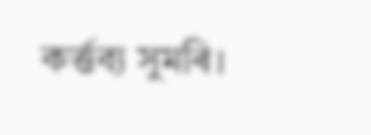কৰ্ত্তব্য সুমৰি।